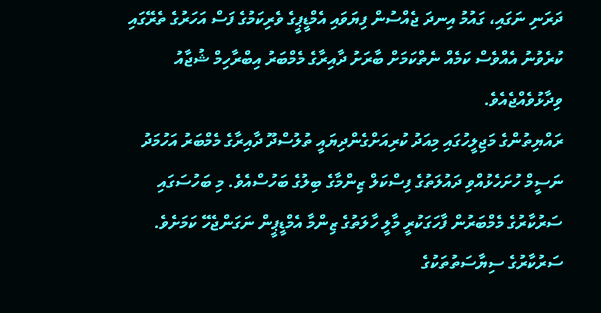ދަރަނި ނަގައި، ގައުމު އިނދަ ޖެއްސުން ފިޔަވައި އެމްޑީޕީގެ ވެރިކަމުގެ ފަސް އަހަރުގެ ތެރޭގައި ކުރެވުނު އެއްވެސް ކަމެއް ނެތްކަމަށް ބާރަށު ދާއިރާގެ މެމްބަރު އިބްރާހިމް ޝުޖާއު ވިދާޅުވެއްޖެއެވެ.
ރައްޔިތުންގެ މަޖިލީހުގައި މިއަދު ކުރިއަށްގެންދިޔައީ ތުލުސްދޫ ދާއިރާގެ މެމްބަރު އަހުމަދު ނަސީމް ހުށަހެޅުއްވި ދައުލަތުގެ ފިސްކަލް ޒިންމާގެ ބިލުގެ ބަހުސްއެވެ. މި ބަހުސަގައި ސަރުކާރުގެ މެމްބަރުން ފާހަގަކުރީ މާލީ ހާލަތުގެ ޒިންމާ އެމްޑީޕީން ނަގަންޖެހޭ ކަމަށެވެ.
ސަރުކާރުގެ ސިޔާސަތުތަކުގެ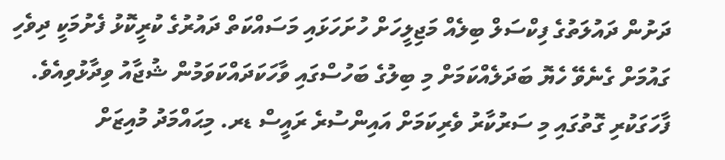ދަށުން ދައުލަތުގެ ފިކްސަލް ބިލެއް މަޖިލީހަށް ހުށަހަޅައި މަސައްކަތް ދައުރުގެ ކުރީކޮޅު ފެށުމަކީ ދިވެހި ގައުމަށް ގެނެވޭ ހެޔޮ ބަދަލެއްކަމަށް މި ބިލުގެ ބަހުސްގައި ވާހަކަދައްކަވަމުން ޝުޖާއު ވިދާޅުވިއެވެ. ފާހަގަކުރި ގޮތުގައި މި ސަރުކާރު ވެރިކަމަށް އައިންސުރެ ރައީސް ޑރ. މިޙައްމަދު މުއިޒަށް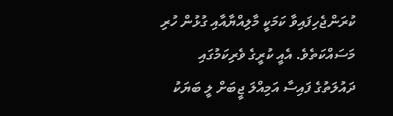ކުރަންޖެހިފައިވާ ކަމަކީ މާލިއްޔާއާއި ގުޅުން ހުރި މަސައްކަތެވެ. އެއީ ކުރީގެ ވެރިކަމުގައި ދައުލަތުގެ ފައިސާ އަމިއްލަ ޖީބަށް ލީ ބަޔަކު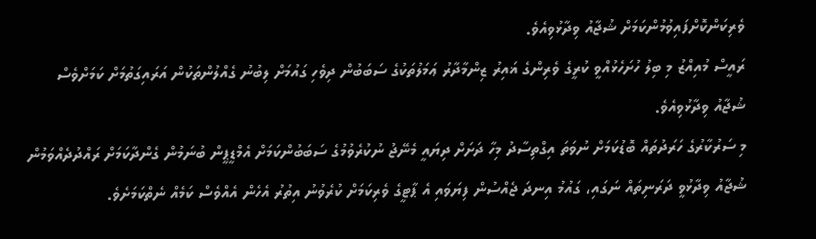ވެރިކަންކޮށްފައިވުމުންކަމަށް ޝުޖާއު ވިދާޅުވިއެވެ.
ރައީސް މުއިއްޒު މި ބިލު ހުށަހެޅުއްވީ ކުރީގެ ވެރިންގެ ޣައިރު ޒިންމާދާރު ޢަމަލުތަކުގެ ސަބަބުން ދިވެހި ގައުމަށް ލިބުނު ގެއްލުންތަކުން އަރައިގަތުމަށް ކަމަށްވެސް ޝުޖާއު ވިދާޅުވިއެވެ.
މި ސަރުކާރުގެ ހަރަދުތައް ބޮޑުކަމަށް ނުވަތަ އިގްތިސާދު މިހާ ދަށަށް ދިޔައީ މެނޭޖު ނުކުރެވުމުގެ ސަބަބުންކަމަށް އެމްޑީޕީން ބުނަމުން ގެންދާކަމަށް ރައްދުދެއްވަމުން ޝުޖާއު ވިދާޅުވީ ދަރަނިތައް ނަގައި، ގައުމު އިނދަ ޖެއްސުން ފިޔަވައި އެ ޕާޓީގެ ވެރިކަމަށް ކުރެވުނު އިތުރު އެހެން އެއްވެސް ކަމެއް ނެތްކަމަށެވެ.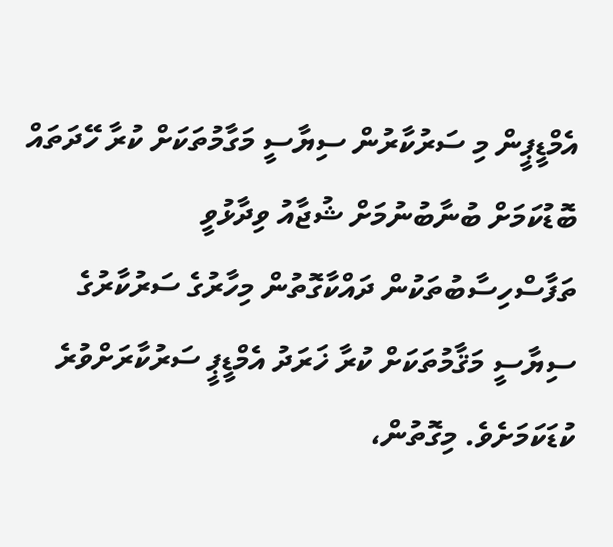އެމްޑީޕީން މި ސަރުކާރުން ސިޔާސީ މަގާމުތަކަށް ކުރާ ހޭދަތައް ބޮޑުކަމަށް ބުނާބުނުމަށް ޝުޖާއު ވިދާޅުވީ ތަފާސްހިސާބުތަކުން ދައްކާގޮތުން މިހާރުގެ ސަރުކާރުގެ ސިޔާސީ މަޤާމުތަކަށް ކުރާ ޚަރަދު އެމްޑީޕީ ސަރުކާރަށްވުރެ ކުޑަކަމަށެވެ. މިގޮތުން،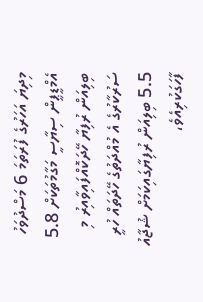މިދިޔަ އަހަރުގެ ފުރަތަމަ 6 މަސްދުވަހު އެމްޑީޕީން ސިޔާސީ މަގާމުތަކަށް 5.8 ބިލިއަން ރުފިޔާ ހޭދަކޮއްފައިވާއިރު މި ސަރުކާރުގެ އެ މުއްދަތުގެ ހޭދަތައް ހުރީ 5.5 ބިލިއަން ރުފިޔާގައިކަމަށް ޝުޖާއު ފާހަގަކުރިއެވެ،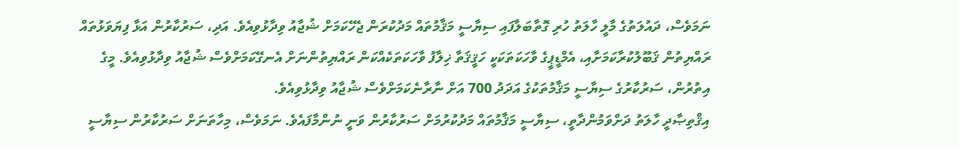ނަމަވެސް، ދައުލަތުގެ މާލީ ހާލަތު ހުރި ގޮތާބަލާފައި ސިޔާސީ މަޤާމުތައް މަދުކުރަން ޖެހޭކަމަށް ޝުޖާއު ވިދާޅުވިއެވެ. އަދި، ސަރުކާރުން އަޅާ ފިޔަވަޅުތައް ރައްޔިތުން ޤަބޫލުކުރާކަމަށާއި، އެމްޑީޕީގެ ވާހަކަތަކަކީ ހަޤީޤަތާ ޚިލާފު ވާހަކަތަކެއްކަން ރައްޔިތުންނަށް އެނގޭކަމަށްވެސް ޝުޖާއު ވިދާޅުވިއެވެ. މީގެ އިތުރުން، ސަރުކާރުގެ ސިޔާސީ މަޤާމުތަކުގެ އަދަދު 700 އަށް ނާރާނެކަމަށްވެސް ޝުޖާއު ވިދާޅުވިއެވެ.
އިޤްތިޞާދީ ހާލަތު ދަށްވަމުންދާތީ، ސިޔާސީ މަޤާމުތައް މަދުކުރުމަށް ސަރުކާރުން ވަނީ ނުންމާފައެވެ. ނަމަވެސް، މިހާތަނަށް ސަރުކާރުން ސިޔާސީ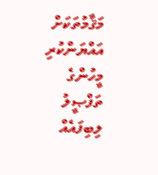މަޤާމުތަކަށް އައްޔަންކުރި މީހުންގެ ތަފްޞީލު ލިބިފައެއް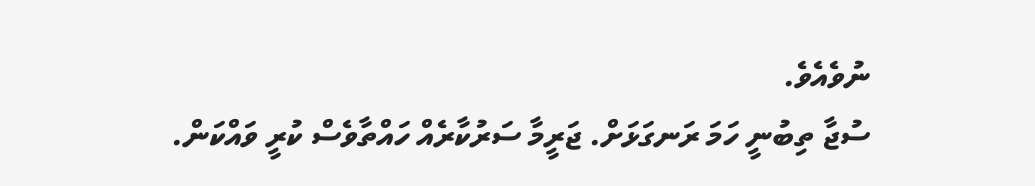ނުވެއެވެ.
ސުޖާ ތިބުނީ ހަމަ ރަނގަޅަށް. ޖަރީމާ ސަރުކާރެއް ހައްތާވެސް ކުރީ ވައްކަން.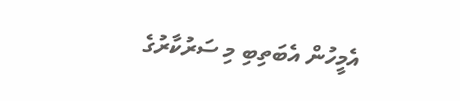އެމީހުން އެބަތިބި މި ސަރުކާރުގެ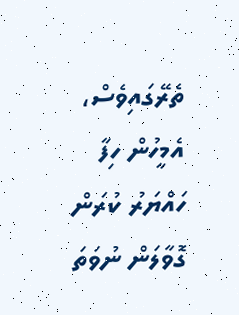ތެރޭގައިވެސް، އެމީހުން ހިފާ ހައްޔަރު ކުރަން ގޮވާލަން ނުވަތަ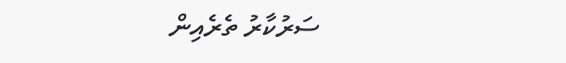ސަރުކާރު ތެރެއިން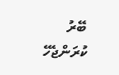ބޭރު ކުރަންޖެހޭ